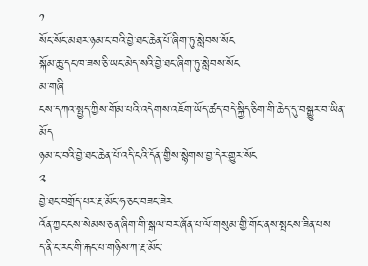༡
སོང་སོང་མཐར་ཉམ་ང་བའི་བྱེ་ཐང་ཆེན་པོ་ཞིག་ཏུ་སླེབས་སོང
སྐོམ་ཆུ་དང་ཁ་ཟས་ཅི་ཡང་མེད་སའི་བྱེ་ཐང་ཞིག་ཏུ་སླེབས་སོང
མ་གཞི
ངས་དཀའ་སྤྱད་ཀྱིས་གོམ་པའི་འདེགས་འཇོག་ཡོད་ཚད་བདེ་སྐྱིད་ཅིག་གི་ཆེད་དུ་བསྒྱུར་བ་ཡིན་མོད
ཉམ་ང་བའི་བྱེ་ཐང་ཆེན་པོ་འདི་ངའི་དོན་གྱིས་སྙེགས་བྱ་དེར་གྱུར་སོང
༢
བྱེ་ཐང་བགྲོད་པར་རྔ་མོང་ཧ་ཅང་བཟང་ཟེར
འོན་ཀྱང་ངས་སེམས་ཅན་ཞིག་གི་སྒལ་བར་ཞོན་པ་ལོ་གསུམ་གྱི་གོང་ནས་སྤངས་ཟིན་པས
ད་ནི་ང་རང་གི་རྐང་པ་གཉིས་ཀ་རྔ་མོང་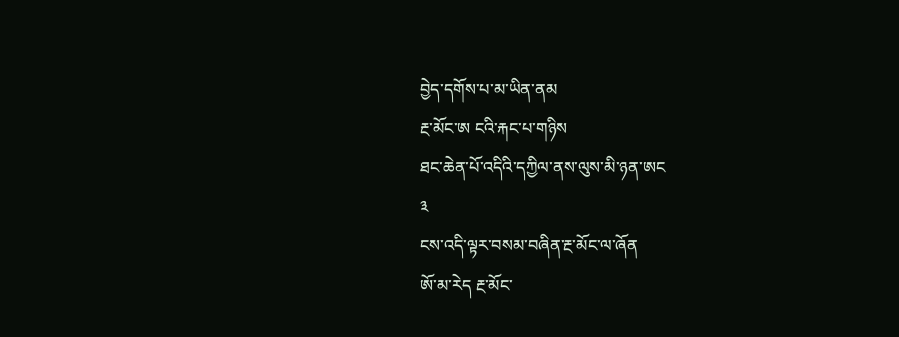བྱེད་དགོས་པ་མ་ཡིན་ནམ
རྔ་མོང་ཨ ངའི་རྐང་པ་གཉིས
ཐང་ཆེན་པོ་འདིའི་དཀྱིལ་ནས་ལུས་མི་ཉན་ཨང
༣
ངས་འདི་ལྟར་བསམ་བཞིན་རྔ་མོང་ལ་ཞོན
ཨོ་མ་རེད རྔ་མོང་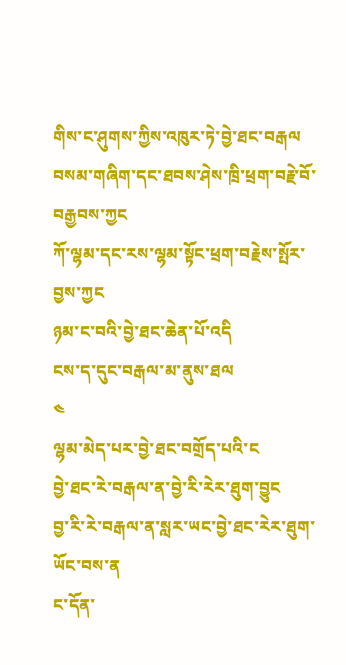གིས་ང་ཤུགས་ཀྱིས་འཁུར་ཏེ་བྱེ་ཐང་བརྒལ
བསམ་གཞིག་དང་ཐབས་ཤེས་ཁྲི་ཕྲག་བརྗེ་བོ་བརྒྱབས་ཀྱང
ཀོ་ལྷམ་དང་རས་ལྷམ་སྟོང་ཕྲག་བརྗེས་སྤོར་བྱས་ཀྱང
ཉམ་ང་བའི་བྱེ་ཐང་ཆེན་པོ་འདི
ངས་ད་དུང་བརྒལ་མ་ནུས་ཐལ
༤
ལྷམ་མེད་པར་བྱེ་ཐང་བགྲོད་པའི་ང
བྱེ་ཐང་རེ་བརྒལ་ན་བྱེ་རི་རེར་ཐུག་བྱུང
བྱ་རི་རེ་བརྒལ་ན་སླར་ཡང་བྱེ་ཐང་རེར་ཐུག་ཡོང་བས་ན
ང་དོན་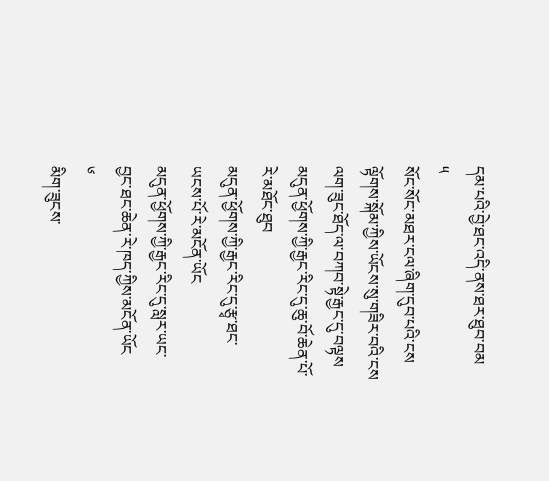དམ་པའི་བྱེ་ཐང་འདི་ནས་ཐར་ཐུབ་བམ
༥
སོང་སོང་མཐར་ངལ་ཞིག་དུབ་པའི་ངས
ལྟོགས་སྐོམ་ཀྱིས་ཡོངས་སུ་གཟིར་བའི་ངས
ལག་ཟུང་ཐོད་ལ་བཀབ་སྟེ་རྒྱང་དུ་བལྟས
མདུན་ཕྱོགས་ཀྱི་རྒྱང་རིང་དུ་ཆུ་བོ་ཆེན་པོ་རེ་མཐོང་ཐུབ
མདུན་ཕྱོགས་ཀྱི་རྒྱང་རིང་དུ་རྩྭ་ཐང་ཡངས་པོ་རེ་མངོན་ཡོང
མདུན་ཕྱོགས་ཀྱི་རྒྱང་རིང་དུ་སླར་ཡང་བྱང་ཐང་ཆེན་རེ་ཁད་ཀྱིས་མངོན་ཡོང
༦
མིག་ཟུངས་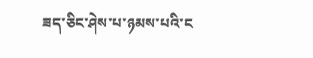ཟད་ཅིང་ཤེས་པ་ཉམས་པའི་ང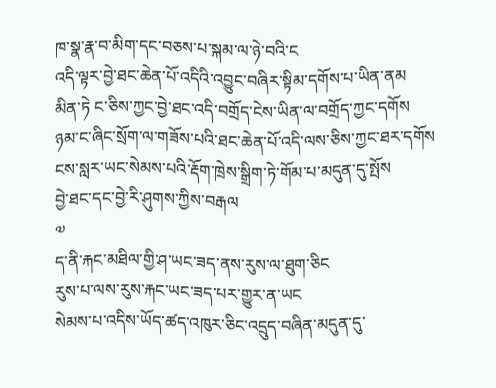ཁ་སྣ་རྣ་བ་མིག་དང་བཅས་པ་སྐམ་ལ་ཉེ་བའི་ང
འདི་ལྟར་བྱེ་ཐང་ཆེན་པོ་འདིའི་འབྱུང་བཞིར་སྟིམ་དགོས་པ་ཡིན་ནམ
མིན་ཏེ ང་ཅིས་ཀྱང་བྱེ་ཐང་འདི་བགྲོད་ངེས་ཡིན་ལ་བགྲོད་ཀྱང་དགོས
ཉམ་ང་ཞིང་སྲོག་ལ་གཟོས་པའི་ཐང་ཆེན་པོ་འདི་ལས་ཅིས་ཀྱང་ཐར་དགོས
ངས་སླར་ཡང་སེམས་པའི་རྡོག་ཁྲེས་སྒྲིག་ཏེ་གོམ་པ་མདུན་དུ་སྤོས
བྱེ་ཐང་དང་བྱེ་རི་ཤུགས་ཀྱིས་བརྒལ
༧
ད་ནི་རྐང་མཐིལ་གྱི་ཤ་ཡང་ཟད་ནས་རུས་ལ་ཐུག་ཅིང
རུས་པ་ལས་རུས་རྐང་ཡང་ཟད་པར་གྱུར་ན་ཡང
སེམས་པ་འདིས་ཡོད་ཚད་འཁུར་ཅིང་འདྲུད་བཞིན་མདུན་དུ་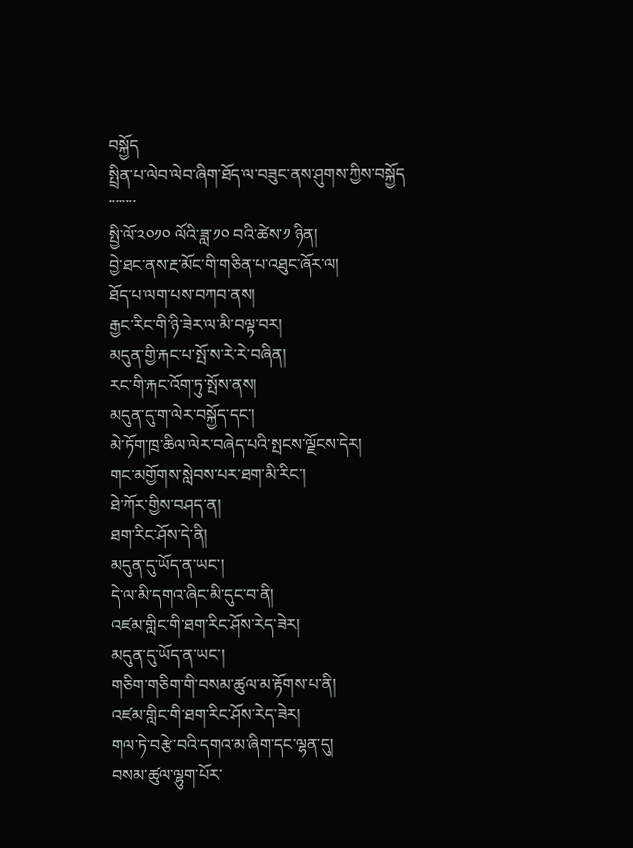བསྐྱོད
སྤྲིན་པ་ལེབ་ལེབ་ཞིག་ཐོད་ལ་བཟུང་ནས་ཤུགས་ཀྱིས་བསྐྱོད
་་་་་་་་
སྤྱི་ལོ་༢༠༡༠ ལོའི་ཟླ་༡༠ བའི་ཚེས་༡ ཉིན།
བྱེ་ཐང་ནས་རྔ་མོང་གི་གཅིན་པ་འཐུང་ཞོར་ལ།
ཐོད་པ་ལག་པས་བཀབ་ནས།
རྒྱང་རིང་གི་ཉི་ཟེར་ལ་མི་བལྟ་བར།
མདུན་གྱི་རྐང་པ་སྤོ་ས་རེ་རེ་བཞིན།
རང་གི་རྐང་འོག་ཏུ་སྤོས་ནས།
མདུན་དུ་ག་ལེར་བསྐྱོད་དང་།
མེ་ཏོག་ཁྲ་ཆིལ་ལེར་བཞེད་པའི་སྤངས་ལྗོངས་དེར།
གང་མགྱོགས་སླེབས་པར་ཐག་མི་རིང་།
ཐེ་ཀོར་གྱིས་བཤད་ན།
ཐག་རིང་ཤོས་དེ་ནི།
མདུན་དུ་ཡོད་ན་ཡང་།
དེ་ལ་མི་དགའ་ཞིང་མི་དུང་བ་ནི།
འཛམ་གླིང་གི་ཐག་རིང་ཤོས་རེད་ཟེར།
མདུན་དུ་ཡོད་ན་ཡང་།
གཅིག་གཅིག་གི་བསམ་ཚུལ་མ་རྟོགས་པ་ནི།
འཛམ་གླིང་གི་ཐག་རིང་ཤོས་རེད་ཟེར།
གལ་ཏེ་བརྩེ་བའི་དགའ་མ་ཞིག་དང་ལྷན་དུ།
བསམ་ཚུལ་ལྷུག་པོར་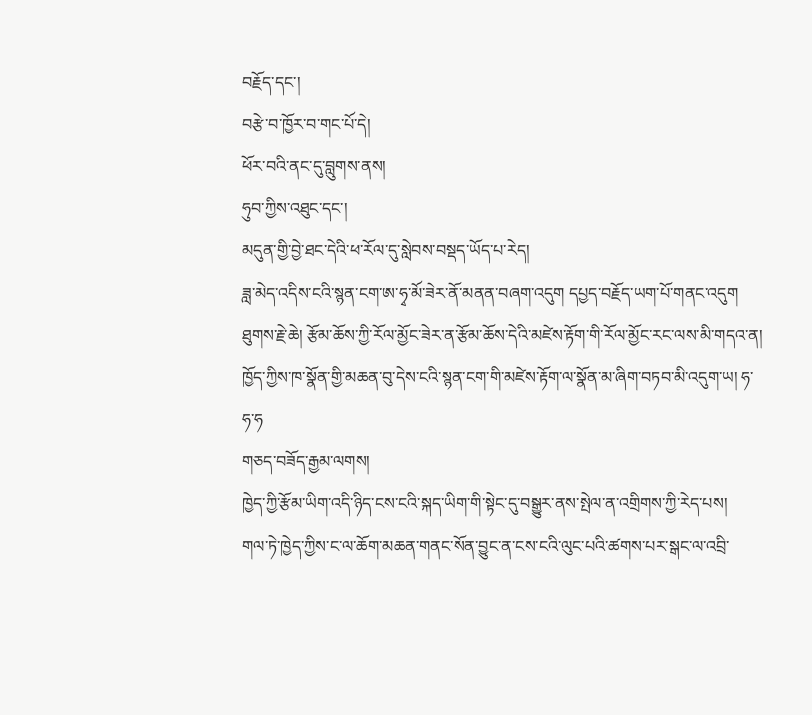བརྗོད་དང་།
བརྩེ་བ་ཁྱོར་བ་གང་པོ་དེ།
ཕོར་བའི་ནང་དུ་བླུགས་ནས།
ཧུབ་ཀྱིས་འཐུང་དང་།
མདུན་གྱི་བྱེ་ཐང་དེའི་ཕ་རོལ་དུ་སླེབས་བསྡད་ཡོད་པ་རེད།
ཟླ་མེད་འདིས་ངའི་སྙན་ངག་ཨ་ཧྭ་མོ་ཟེར་ནོ་མནན་བཞག་འདུག དཔྱད་བརྗོད་ཡག་པོ་གནང་འདུག ཐུགས་རྗེ་ཆེ། རྩོམ་ཆོས་ཀྱི་རོལ་མྱོང་ཟེར་ན་རྩོམ་ཆོས་དེའི་མཛེས་རྟོག་གི་རོལ་མྱོང་རང་ལས་མི་གདའ་ན། ཁྱོད་ཀྱིས་ཁ་སྣོན་གྱི་མཆན་བུ་དེས་ངའི་སྙན་ངག་གི་མཛེས་རྟོག་ལ་སྣོན་མ་ཞིག་བཏབ་མི་འདུག་ཡ། ཧ་ཧ་ཧ
གཅད་བཟོད་རྒྱམ་ལགས།
ཁྱེད་ཀྱི་རྩོམ་ཡིག་འདི་ཉིད་ངས་ངའི་སྐད་ཡིག་གི་སྟེང་དུ་བསྒྱུར་ནས་སྤེལ་ན་འགྲིགས་ཀྱི་རེད་པས།
གལ་ཏེ་ཁྱེད་ཀྱིས་ང་ལ་ཆོག་མཆན་གནང་སོན་བྱུང་ན་ངས་ངའི་ལུང་པའི་ཚགས་པར་སྒང་ལ་འབྲི་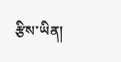རྩིས་ཡིན།